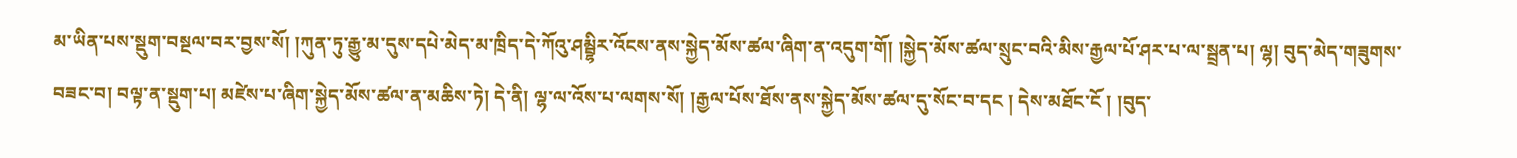མ་ཡིན་པས་སྡུག་བསྔལ་བར་བྱས་སོ། །ཀུན་ཏུ་རྒྱུ་མ་དུས་དཔེ་མེད་མ་ཁྲིད་དེ་ཀོའུ་ཤམྦྷིར་འོངས་ནས་སྐྱེད་མོས་ཚལ་ཞིག་ན་འདུག་གོ། །སྐྱེད་མོས་ཚལ་སྲུང་བའི་མིས་རྒྱལ་པོ་ཤར་པ་ལ་སྦྲན་པ། ལྷ། བུད་མེད་གཟུགས་བཟང་བ། བལྟ་ན་སྡུག་པ། མཛེས་པ་ཞིག་སྐྱེད་མོས་ཚལ་ན་མཆིས་ཏེ། དེ་ནི། ལྷ་ལ་འོས་པ་ལགས་སོ། །རྒྱལ་པོས་ཐོས་ནས་སྐྱེད་མོས་ཚལ་དུ་སོང་བ་དང ། དེས་མཐོང་ངོ ། །བུད་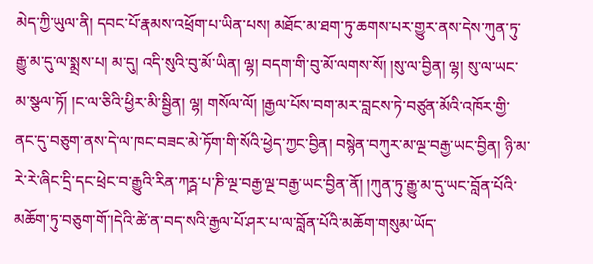མེད་ཀྱི་ཡུལ་ནི། དབང་པོ་རྣམས་འཕྲོག་པ་ཡིན་པས། མཐོང་མ་ཐག་ཏུ་ཆགས་པར་གྱུར་ནས་དེས་ཀུན་ཏུ་རྒྱུ་མ་དུ་ལ་སྨྲས་པ། མ་དུ། འདི་སུའི་བུ་མོ་ཡིན། ལྷ། བདག་གི་བུ་མོ་ལགས་སོ། །སུ་ལ་བྱིན། ལྷ། སུ་ལ་ཡང་མ་སྩལ་ཏོ། །ང་ལ་ཅིའི་ཕྱིར་མི་སྦྱིན། ལྷ། གསོལ་ལོ། །རྒྱལ་པོས་བག་མར་བླངས་ཏེ་བཙུན་མོའི་འཁོར་གྱི་ནང་དུ་བཅུག་ནས་དེ་ལ་ཁང་བཟང་མེ་ཏོག་གི་སོའི་ཕྱེད་ཀྱང་བྱིན། བསྙེན་བཀུར་མ་ལྔ་བརྒྱ་ཡང་བྱིན། ཉི་མ་རེ་རེ་ཞིང་དྲི་དང་ཕྲེང་བ་རྒྱུའི་རིན་ཀཪྴ་པ་ཎི་ལྔ་བརྒྱ་ལྔ་བརྒྱ་ཡང་བྱིན་ནོ། །ཀུན་ཏུ་རྒྱུ་མ་དུ་ཡང་བློན་པོའི་མཆོག་ཏུ་བཅུག་གོ་།དེའི་ཚེ་ན་བད་སའི་རྒྱལ་པོ་ཤར་པ་ལ་བློན་པོའི་མཆོག་གསུམ་ཡོད་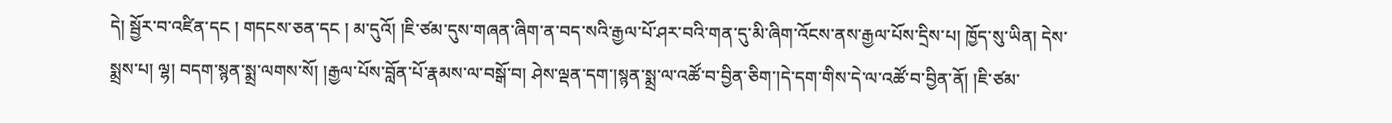དེ། སྦྱོར་བ་འཛིན་དང ། གདངས་ཅན་དང ། མ་དུའོ། །ཇི་ཙམ་དུས་གཞན་ཞིག་ན་བད་སའི་རྒྱལ་པོ་ཤར་བའི་གན་དུ་མི་ཞིག་འོངས་ནས་རྒྱལ་པོས་དྲིས་པ། ཁྱོད་སུ་ཡིན། དེས་སྨྲས་པ། ལྷ། བདག་སྙན་སྨྲ་ལགས་སོ། །རྒྱལ་པོས་བློན་པོ་རྣམས་ལ་བསྒོ་བ། ཤེས་ལྡན་དག་།སྙན་སྨྲ་ལ་འཚོ་བ་བྱིན་ཅིག་།དེ་དག་གིས་དེ་ལ་འཚོ་བ་བྱིན་ནོ། །ཇི་ཙམ་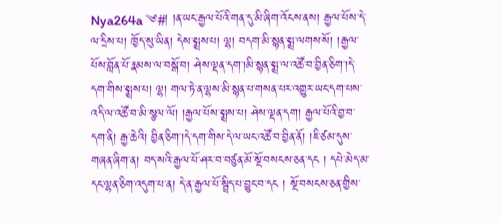Nya264a ༄#། །ན་ཡང་རྒྱལ་པོའི་གན་དུ་མི་ཞིག་འོངས་ནས། རྒྱལ་པོས་དེ་ལ་དྲིས་པ། ཁྱོད་སུ་ཡིན། དེས་སྨྲས་པ། ལྷ། བདག་མི་སྙན་སྨྲ་ལགས་སོ། །རྒྱལ་པོས་བློན་པོ་རྣམས་ལ་བསྒོ་བ། ཤེས་ལྡན་དག་།མི་སྙན་སྨྲ་ལ་འཚོ་བ་བྱིན་ཅིག་།དེ་དག་གིས་སྨྲས་པ། ལྷ། གལ་ཏེ་ན་ལྷས་མི་སྙན་པ་གསན་པར་འགྱུར་ཡང་དག་པས་འདི་ལ་འཚོ་བ་མི་སྩལ་ལོ། །རྒྱལ་པོས་སྨྲས་པ། ཤེས་ལྡན་དག། རྒྱལ་པོའི་བྱ་བ་དག་ནི། རྒྱ་ཆེའི། བྱིན་ཅིག་།དེ་དག་གིས་དེ་ལ་ཡང་འཚོ་བ་བྱིན་ནོ། །ཇི་ཙམ་དུས་གཞན་ཞིག་ན། བད་སའི་རྒྱལ་པོ་ཤར་བ་བཙུན་མོ་སྔོ་བསངས་ཅན་དང ། དཔེ་མེད་མ་དང་ལྷན་ཅིག་འདུག་པ་ན། དེ་ན་རྒྱལ་པོ་སྦྲིད་པ་བྱུང་བ་དང ། སྔོ་བསངས་ཅན་གྱིས་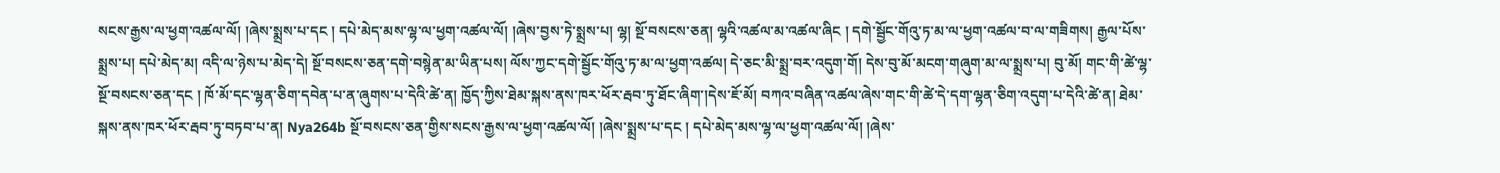སངས་རྒྱས་ལ་ཕྱག་འཚལ་ལོ། །ཞེས་སྨྲས་པ་དང ། དཔེ་མེད་མས་ལྷ་ལ་ཕྱག་འཚལ་ལོ། །ཞེས་བྱས་ཏེ་སྨྲས་པ། ལྷ། སྔོ་བསངས་ཅན། ལྷའི་འཚལ་མ་འཚལ་ཞིང ། དགེ་སྦྱོང་གོའུ་ཏ་མ་ལ་ཕྱག་འཚལ་བ་ལ་གཟིགས། རྒྱལ་པོས་སྨྲས་པ། དཔེ་མེད་མ། འདི་ལ་ཉེས་པ་མེད་དེ། སྔོ་བསངས་ཅན་དགེ་བསྙེན་མ་ཡིན་པས། ལོས་ཀྱང་དགེ་སྦྱོང་གོའུ་ཏ་མ་ལ་ཕྱག་འཚལ། དེ་ཅང་མི་སྨྲ་བར་འདུག་གོ། དེས་བུ་མོ་མངག་གཞུག་མ་ལ་སྨྲས་པ། བུ་མོ། གང་གི་ཚེ་ལྷ་སྔོ་བསངས་ཅན་དང ། ཁོ་མོ་དང་ལྷན་ཅིག་དབེན་པ་ན་ཞུགས་པ་དེའི་ཚེ་ན། ཁྱོད་ཀྱིས་ཐེམ་སྐས་ནས་ཁར་ཕོར་རྦབ་ཏུ་ཐོང་ཞིག་།དེས་ཇོ་མོ། བཀའ་བཞིན་འཚལ་ཞེས་གང་གི་ཚེ་དེ་དག་ལྷན་ཅིག་འདུག་པ་དེའི་ཚེ་ན། ཐེམ་སྐས་ནས་ཁར་ཕོར་རྦབ་ཏུ་བཏབ་པ་ན། Nya264b སྔོ་བསངས་ཅན་གྱིས་སངས་རྒྱས་ལ་ཕྱག་འཚལ་ལོ། །ཞེས་སྨྲས་པ་དང ། དཔེ་མེད་མས་ལྷ་ལ་ཕྱག་འཚལ་ལོ། །ཞེས་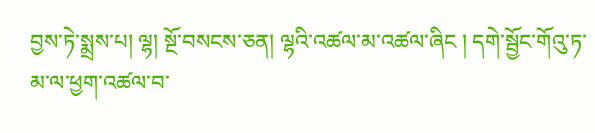བྱས་ཏེ་སྨྲས་པ། ལྷ། སྔོ་བསངས་ཅན། ལྷའི་འཚལ་མ་འཚལ་ཞིང ། དགེ་སྦྱོང་གོའུ་ཏ་མ་ལ་ཕྱག་འཚལ་བ་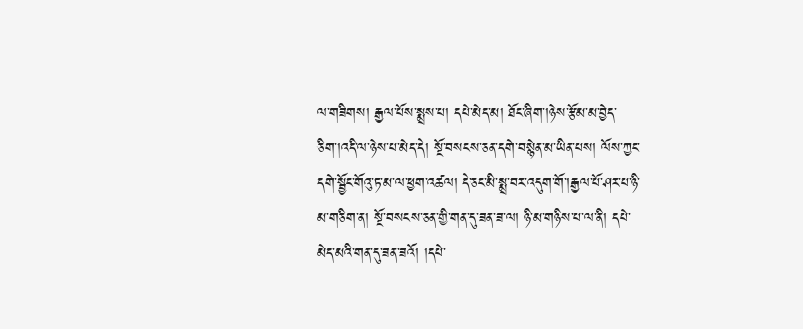ལ་གཟིགས། རྒྱལ་པོས་སྨྲས་པ། དཔེ་མེད་མ། ཐོང་ཞིག་།ཉེས་རྩོམ་མ་བྱེད་ཅིག་།འདི་ལ་ཉེས་པ་མེད་དེ། སྔོ་བསངས་ཅན་དགེ་བསྙེན་མ་ཡིན་པས། ལོས་ཀྱང་དགེ་སྦྱོང་གོའུ་ཏ་མ་ལ་ཕྱག་འཚལ། དེ་ཅང་མི་སྨྲ་བར་འདུག་གོ་།རྒྱལ་པོ་ཤར་པ་ཉི་མ་གཅིག་ན། སྔོ་བསངས་ཅན་གྱི་གན་དུ་ཟན་ཟ་ལ། ཉི་མ་གཉིས་པ་ལ་ནི། དཔེ་མེད་མའི་གན་དུ་ཟན་ཟའོ། །དཔེ་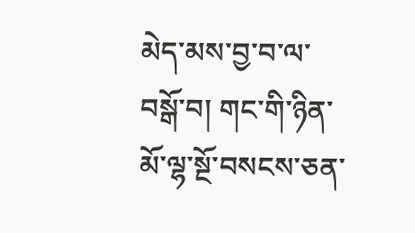མེད་མས་བྱ་བ་ལ་བསྒོ་བ། གང་གི་ཉིན་མོ་ལྷ་སྔོ་བསངས་ཅན་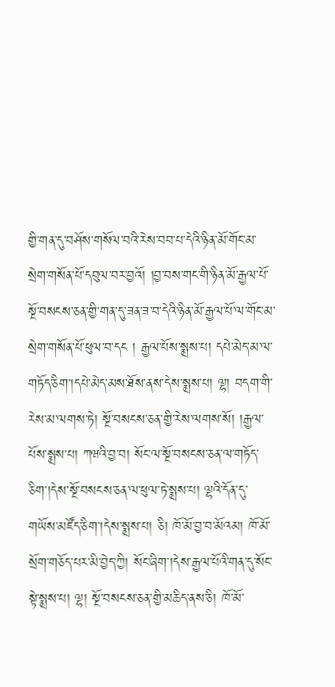གྱི་གན་དུ་བཤོས་གསོལ་བའི་རེས་བབ་པ་དེའི་ཉིན་མོ་གོང་མ་སྲེག་གསོན་པོ་དབུལ་བར་བྱའོ། །བྱ་བས་གང་གི་ཉིན་མོ་རྒྱལ་པོ་སྔོ་བསངས་ཅན་གྱི་གན་དུ་ཟན་ཟ་བ་དེའི་ཉིན་མོ་རྒྱལ་པོ་ལ་གོང་མ་སྲེག་གསོན་པོ་ཕུལ་བ་དང ། རྒྱལ་པོས་སྨྲས་པ། དཔེ་མེད་མ་ལ་གཏོད་ཅིག་།དཔེ་མེད་མས་ཐོས་ནས་དེས་སྨྲས་པ། ལྷ། བདག་གི་རེས་མ་ལགས་ཏེ། སྔོ་བསངས་ཅན་གྱི་རེས་ལགས་སོ། །རྒྱལ་པོས་སྨྲས་པ། ཀཝའི་བྱ་བ། སོང་ལ་སྔོ་བསངས་ཅན་ལ་གཏོད་ཅིག་།དེས་སྔོ་བསངས་ཅན་ལ་ཕུལ་ཏེ་སྨྲས་པ། ལྷའི་དོན་དུ་གཡོས་མཛོད་ཅིག་།དེས་སྨྲས་པ། ཅི། ཁོ་མོ་བྱ་བ་མོའམ། ཁོ་མོ་སྲོག་གཅོད་པར་མི་བྱེད་ཀྱི། སོང་ཞིག་།དེས་རྒྱལ་པོའི་གན་དུ་སོང་སྟེ་སྨྲས་པ། ལྷ། སྔོ་བསངས་ཅན་གྱི་མཆིད་ནས་ཅི། ཁོ་མོ་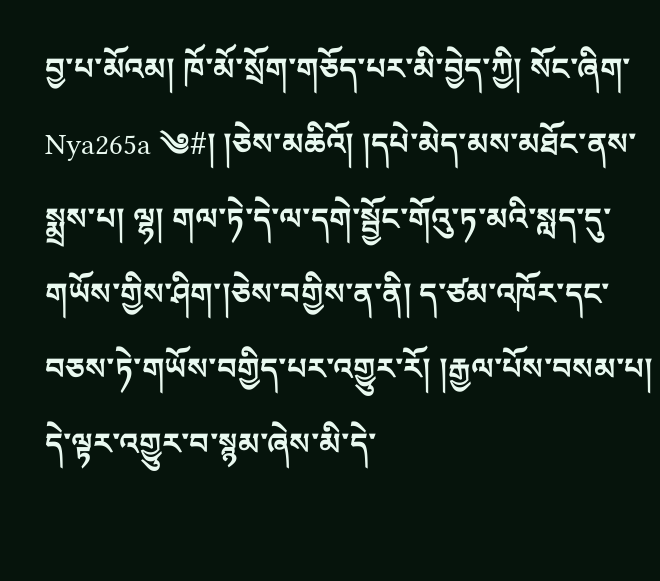བྱ་པ་མོའམ། ཁོ་མོ་སྲོག་གཅོད་པར་མི་བྱེད་ཀྱི། སོང་ཞིག་ Nya265a ༄#། །ཅེས་མཆིའོ། །དཔེ་མེད་མས་མཐོང་ནས་སྨྲས་པ། ལྷ། གལ་ཏེ་དེ་ལ་དགེ་སྦྱོང་གོའུ་ཏ་མའི་སླད་དུ་གཡོས་གྱིས་ཤིག་།ཅེས་བགྱིས་ན་ནི། ད་ཙམ་འཁོར་དང་བཅས་ཏེ་གཡོས་བགྱིད་པར་འགྱུར་རོ། །རྒྱལ་པོས་བསམ་པ། དེ་ལྟར་འགྱུར་བ་སྙམ་ཞེས་མི་དེ་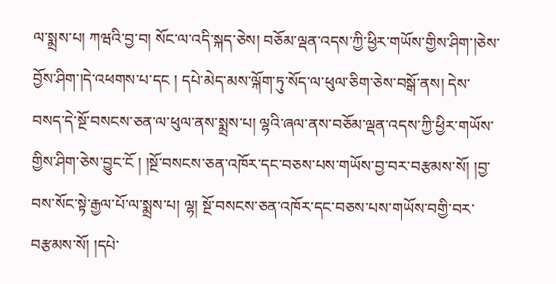ལ་སྨྲས་པ། ཀཝའི་བྱ་བ། སོང་ལ་འདི་སྐད་ཅེས། བཅོམ་ལྡན་འདས་ཀྱི་ཕྱིར་གཡོས་གྱིས་ཤིག་།ཅེས་བྱོས་ཤིག་།དེ་འཕགས་པ་དང ། དཔེ་མེད་མས་ལྐོག་ཏུ་སོད་ལ་ཕུལ་ཅིག་ཅེས་བསྒོ་ནས། དེས་བསད་དེ་སྔོ་བསངས་ཅན་ལ་ཕུལ་ནས་སྨྲས་པ། ལྷའི་ཞལ་ནས་བཅོམ་ལྡན་འདས་ཀྱི་ཕྱིར་གཡོས་གྱིས་ཤིག་ཅེས་བྱུང་ངོ ། །སྔོ་བསངས་ཅན་འཁོར་དང་བཅས་པས་གཡོས་བྱ་བར་བརྩམས་སོ། །བྱ་བས་སོང་སྟེ་རྒྱལ་པོ་ལ་སྨྲས་པ། ལྷ། སྔོ་བསངས་ཅན་འཁོར་དང་བཅས་པས་གཡོས་བགྱི་བར་བརྩམས་སོ། །དཔེ་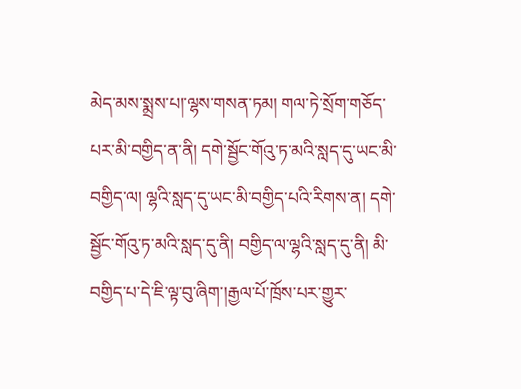མེད་མས་སྨྲས་པ།་ལྷས་གསན་ཏམ། གལ་ཏེ་སྲོག་གཅོད་པར་མི་བགྱིད་ན་ནི། དགེ་སྦྱོང་གོའུ་ཏ་མའི་སླད་དུ་ཡང་མི་བགྱིད་ལ། ལྷའི་སླད་དུ་ཡང་མི་བགྱིད་པའི་རིགས་ན། དགེ་སྦྱོང་གོའུ་ཏ་མའི་སླད་དུ་ནི། བགྱིད་ལ་ལྷའི་སླད་དུ་ནི། མི་བགྱིད་པ་དེ་ཇི་ལྟ་བུ་ཞིག་།རྒྱལ་པོ་ཁྲོས་པར་གྱུར་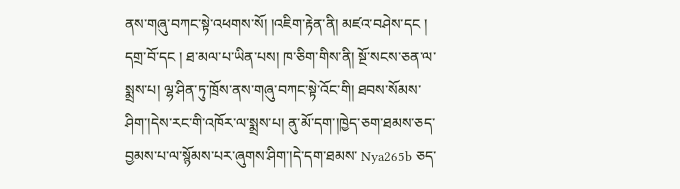ནས་གཞུ་བཀང་སྟེ་འཕགས་སོ། །འཇིག་རྟེན་ནི། མཛའ་བཤེས་དང ། དགྲ་བོ་དང ། ཐ་མལ་པ་ཡིན་པས། ཁ་ཅིག་གིས་ནི། སྔོ་སངས་ཅན་ལ་སྨྲས་པ། ལྷ་ཤིན་ཏུ་ཁྲོས་ནས་གཞུ་བཀང་སྟེ་འོང་གི། ཐབས་སོམས་ཤིག་།དེས་རང་གི་འཁོར་ལ་སྨྲས་པ། ནུ་མོ་དག་།ཁྱེད་ཅག་ཐམས་ཅད་བྱམས་པ་ལ་སྙོམས་པར་ཞུགས་ཤིག་།དེ་དག་ཐམས་ Nya265b ཅད་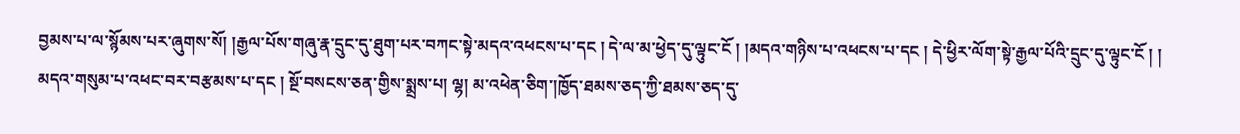བྱམས་པ་ལ་སྙོམས་པར་ཞུགས་སོ། །རྒྱལ་པོས་གཞུ་རྣ་དྲུང་དུ་ཐུག་པར་བཀང་སྟེ་མདའ་འཕངས་པ་དང ། དེ་ལ་མ་ཕྱེད་དུ་ལྟུང་ངོ ། །མདའ་གཉིས་པ་འཕངས་པ་དང ། དེ་ཕྱིར་ལོག་སྟེ་རྒྱལ་པོའི་དྲུང་དུ་ལྟུང་ངོ ། ། མདའ་གསུམ་པ་འཕང་བར་བརྩམས་པ་དང ། སྔོ་བསངས་ཅན་གྱིས་སྨྲས་པ། ལྷ། མ་འཕེན་ཅིག་།ཁྱོད་ཐམས་ཅད་ཀྱི་ཐམས་ཅད་དུ་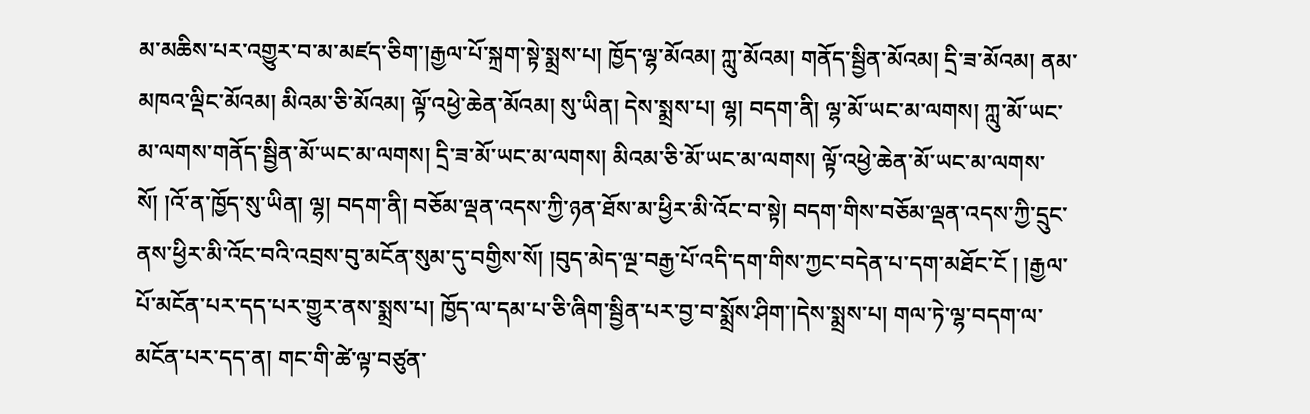མ་མཆིས་པར་འགྱུར་བ་མ་མཛད་ཅིག་།རྒྱལ་པོ་སྐྲག་སྟེ་སྨྲས་པ། ཁྱོད་ལྷ་མོའམ། ཀླུ་མོའམ། གནོད་སྦྱིན་མོའམ། དྲི་ཟ་མོའམ། ནམ་མཁའ་ལྡིང་མོའམ། མིའམ་ཅི་མོའམ། ལྟོ་འཕྱེ་ཆེན་མོའམ། སུ་ཡིན། དེས་སྨྲས་པ། ལྷ། བདག་ནི། ལྷ་མོ་ཡང་མ་ལགས། ཀླུ་མོ་ཡང་མ་ལགས་གནོད་སྦྱིན་མོ་ཡང་མ་ལགས། དྲི་ཟ་མོ་ཡང་མ་ལགས། མིའམ་ཅི་མོ་ཡང་མ་ལགས། ལྟོ་འཕྱེ་ཆེན་མོ་ཡང་མ་ལགས་སོ། །འོ་ན་ཁྱོད་སུ་ཡིན། ལྷ། བདག་ནི། བཅོམ་ལྡན་འདས་ཀྱི་ཉན་ཐོས་མ་ཕྱིར་མི་འོང་བ་སྟེ། བདག་གིས་བཅོམ་ལྡན་འདས་ཀྱི་དྲུང་ནས་ཕྱིར་མི་འོང་བའི་འབྲས་བུ་མངོན་སུམ་དུ་བགྱིས་སོ། །བུད་མེད་ལྔ་བརྒྱ་པོ་འདི་དག་གིས་ཀྱང་བདེན་པ་དག་མཐོང་ངོ ། །རྒྱལ་པོ་མངོན་པར་དད་པར་གྱུར་ནས་སྨྲས་པ། ཁྱོད་ལ་དམ་པ་ཅི་ཞིག་སྦྱིན་པར་བྱ་བ་སྨྲོས་ཤིག་།དེས་སྨྲས་པ། གལ་ཏེ་ལྷ་བདག་ལ་མངོན་པར་དད་ན། གང་གི་ཚེ་ལྟ་བཙུན་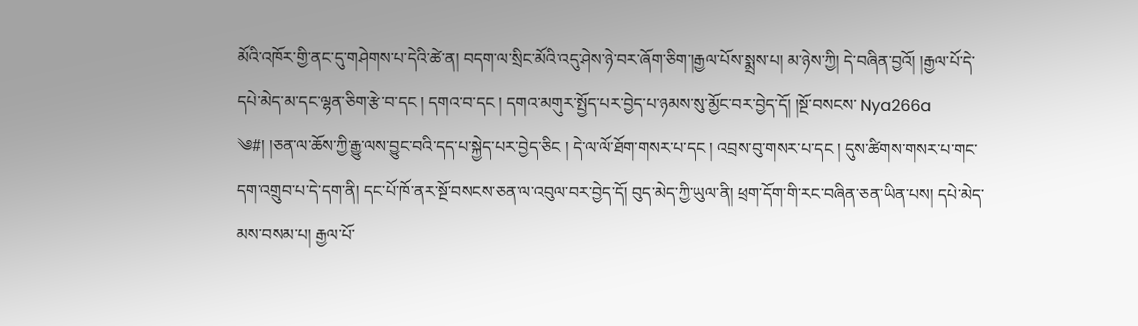མོའི་འཁོར་གྱི་ནང་དུ་གཤེགས་པ་དེའི་ཚེ་ན། བདག་ལ་སྲིང་མོའི་འདུ་ཤེས་ཉེ་བར་ཞོག་ཅིག་།རྒྱལ་པོས་སྨྲས་པ། མ་ཉེས་ཀྱི། དེ་བཞིན་བྱའོ། །རྒྱལ་པོ་དེ་དཔེ་མེད་མ་དང་ལྷན་ཅིག་རྩེ་བ་དང ། དགའ་བ་དང ། དགའ་མགུར་སྤྱོད་པར་བྱེད་པ་ཉམས་སུ་མྱོང་བར་བྱེད་དོ། །སྔོ་བསངས་ Nya266a ༄#། །ཅན་ལ་ཆོས་ཀྱི་རྒྱུ་ལས་བྱུང་བའི་དད་པ་སྐྱེད་པར་བྱེད་ཅིང ། དེ་ལ་ལོ་ཐོག་གསར་པ་དང ། འབྲས་བུ་གསར་པ་དང ། དུས་ཚིགས་གསར་པ་གང་དག་འགྲུབ་པ་དེ་དག་ནི། དང་པོ་ཁོ་ནར་སྔོ་བསངས་ཅན་ལ་འབུལ་བར་བྱེད་དོ། བུད་མེད་ཀྱི་ཡུལ་ནི། ཕྲག་དོག་གི་རང་བཞིན་ཅན་ཡིན་པས། དཔེ་མེད་མས་བསམ་པ། རྒྱལ་པོ་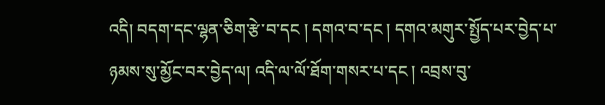འདི། བདག་དང་ལྷན་ཅིག་རྩེ་བ་དང ། དགའ་བ་དང ། དགའ་མགུར་སྤྱོད་པར་བྱེད་པ་ཉམས་སུ་མྱོང་བར་བྱེད་ལ། འདི་ལ་ལོ་ཐོག་གསར་པ་དང ། འབྲས་བུ་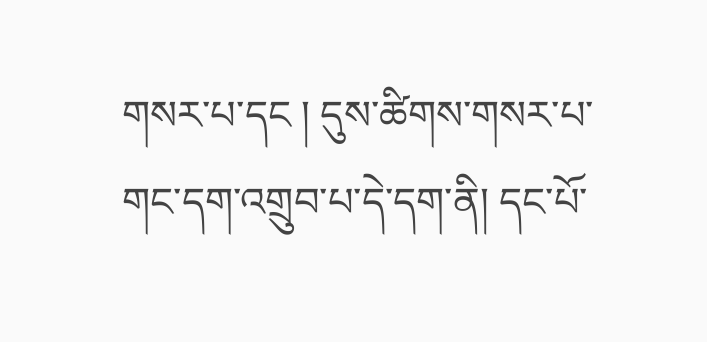གསར་པ་དང ། དུས་ཚིགས་གསར་པ་གང་དག་འགྲུབ་པ་དེ་དག་ནི། དང་པོ་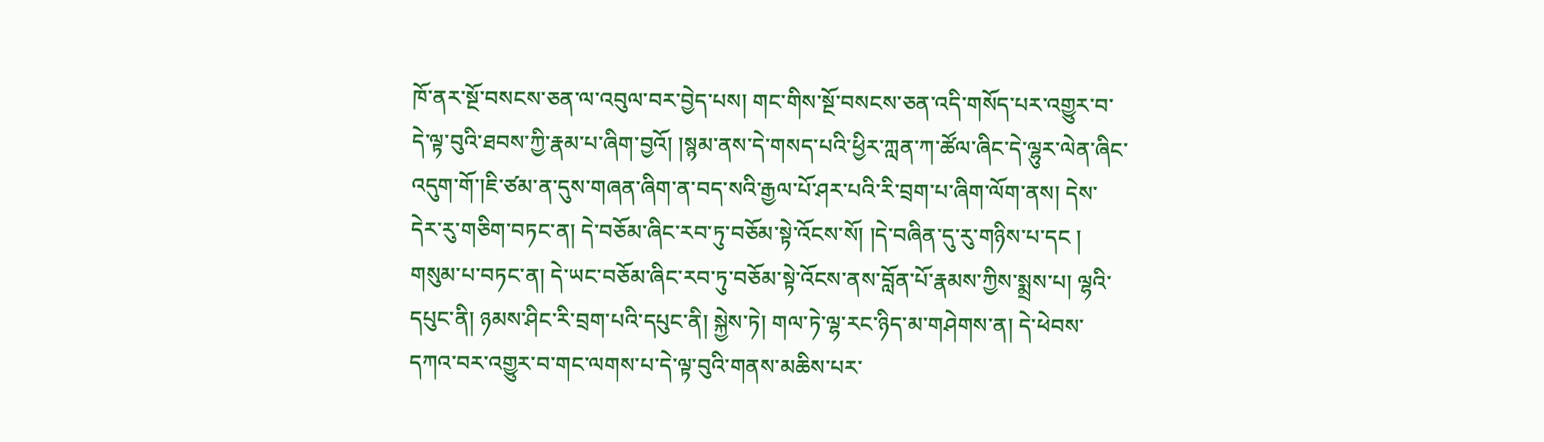ཁོ་ནར་སྔོ་བསངས་ཅན་ལ་འབུལ་བར་བྱེད་པས། གང་གིས་སྔོ་བསངས་ཅན་འདི་གསོད་པར་འགྱུར་བ་དེ་ལྟ་བུའི་ཐབས་ཀྱི་རྣམ་པ་ཞིག་བྱའོ། །སྙམ་ནས་དེ་གསད་པའི་ཕྱིར་ཀླན་ཀ་ཚོལ་ཞིང་དེ་ལྷུར་ལེན་ཞིང་འདུག་གོ་།ཇི་ཙམ་ན་དུས་གཞན་ཞིག་ན་བད་སའི་རྒྱལ་པོ་ཤར་པའི་རི་བྲག་པ་ཞིག་ལོག་ནས། དེས་དེར་རུ་གཅིག་བཏང་ན། དེ་བཅོམ་ཞིང་རབ་ཏུ་བཅོམ་སྟེ་འོངས་སོ། །དེ་བཞིན་དུ་རུ་གཉིས་པ་དང ། གསུམ་པ་བཏང་ན། དེ་ཡང་བཅོམ་ཞིང་རབ་ཏུ་བཅོམ་སྟེ་འོངས་ནས་བློན་པོ་རྣམས་ཀྱིས་སྨྲས་པ། ལྷའི་དཔུང་ནི། ཉམས་ཤིང་རི་བྲག་པའི་དཔུང་ནི། སྐྱེས་ཏེ། གལ་ཏེ་ལྷ་རང་ཉིད་མ་གཤེགས་ན། དེ་ཕེབས་དཀའ་བར་འགྱུར་བ་གང་ལགས་པ་དེ་ལྟ་བུའི་གནས་མཆིས་པར་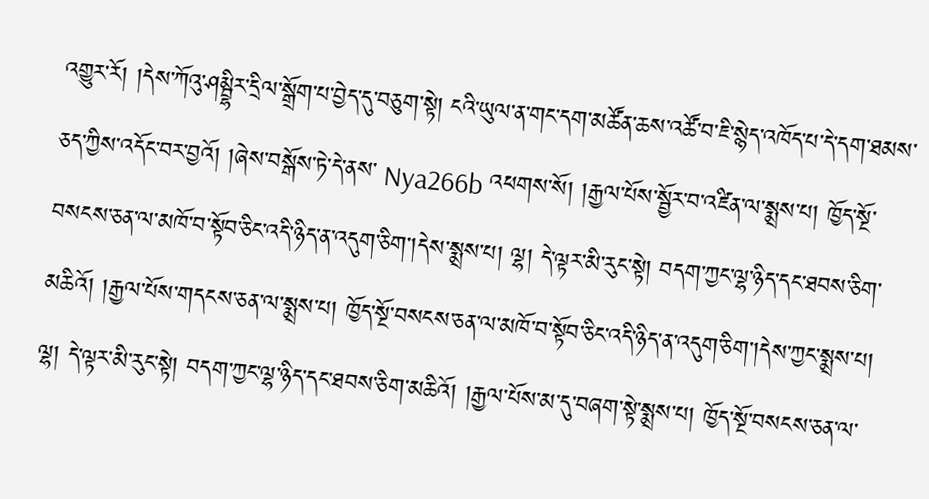འགྱུར་རོ། །དེས་ཀོའུ་ཤམྦྷིར་དྲིལ་སྒྲོག་པ་བྱེད་དུ་བཅུག་སྟེ། ངའི་ཡུལ་ན་གང་དག་མཚོན་ཆས་འཚོ་བ་ཇི་སྙེད་འཁོད་པ་དེ་དག་ཐམས་ཅད་ཀྱིས་འདོང་བར་བྱའོ། །ཞེས་བསྒོས་ཏེ་དེ་ནས་ Nya266b འཕགས་སོ། །རྒྱལ་པོས་སྦྱོར་བ་འཛིན་ལ་སྨྲས་པ། ཁྱོད་སྔོ་བསངས་ཅན་ལ་མཁོ་བ་སྟོབ་ཅིང་འདི་ཉིད་ན་འདུག་ཅིག་།དེས་སྨྲས་པ། ལྷ། དེ་ལྟར་མི་རུང་སྟེ། བདག་ཀྱང་ལྷ་ཉིད་དང་ཐབས་ཅིག་མཆིའོ། །རྒྱལ་པོས་གདངས་ཅན་ལ་སྨྲས་པ། ཁྱོད་སྔོ་བསངས་ཅན་ལ་མཁོ་བ་སྟོབ་ཅིང་འདི་ཉིད་ན་འདུག་ཅིག་།དེས་ཀྱང་སྨྲས་པ། ལྷ། དེ་ལྟར་མི་རུང་སྟེ། བདག་ཀྱང་ལྷ་ཉིད་དང་ཐབས་ཅིག་མཆིའོ། །རྒྱལ་པོས་མ་དུ་བཞག་སྟེ་སྨྲས་པ། ཁྱོད་སྔོ་བསངས་ཅན་ལ་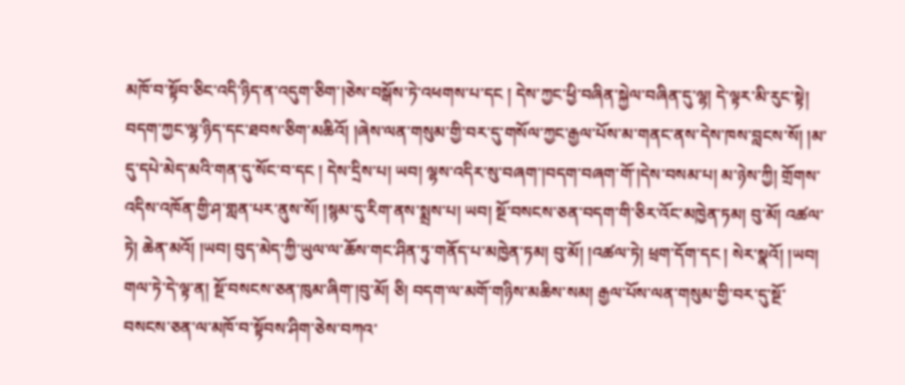མཁོ་བ་སྟོབ་ཅིང་འདི་ཉིད་ན་འདུག་ཅིག་།ཅེས་བསྒོས་ཏེ་འཕགས་པ་དང ། དེས་ཀྱང་ཕྱི་བཞིན་སྐྱེལ་བཞིན་དུ་ལྷ། དེ་ལྟར་མི་རུང་སྟེ། བདག་ཀྱང་ལྷ་ཉིད་དང་ཐབས་ཅིག་མཆིའོ། །ཞེས་ལན་གསུམ་གྱི་བར་དུ་གསོལ་ཀྱང་རྒྱལ་པོས་མ་གནང་ནས་དེས་ཁས་བླངས་སོ། །མ་དུ་དཔེ་མེད་མའི་གན་དུ་སོང་བ་དང ། དེས་དྲིས་པ། ཡབ། ལྷས་འདིར་སུ་བཞག་།བདག་བཞག་གོ་།དེས་བསམ་པ། མ་ཉེས་ཀྱི། གྲོགས་འདིས་འཁོན་གྱི་ཤ་གླན་པར་ནུས་སོ། །སྙམ་དུ་རིག་ནས་སྨྲས་པ། ཡབ། སྔོ་བསངས་ཅན་བདག་གི་ཅིར་འོང་མཁྱེན་ཏམ། བུ་མོ། འཚལ་ཏེ། ཆེན་མའོ། །ཡབ། བུད་མེད་ཀྱི་ཡུལ་ལ་ཆོས་གང་ཤིན་ཏུ་གནོད་པ་མཁྱེན་ཏམ། བུ་མོ། །འཚལ་ཏེ། ཕྲག་དོག་དང ། སེར་སྣའོ། །ཡབ། གལ་ཏེ་དེ་ལྟ་ན། སྔོ་བསངས་ཅན་ཁུམ་ཞིག་།བུ་མོ། ཅི། བདག་ལ་མགོ་གཉིས་མཆིས་སམ། རྒྱལ་པོས་ལན་གསུམ་གྱི་བར་དུ་སྔོ་བསངས་ཅན་ལ་མཁོ་བ་སྟོབས་ཤིག་ཅེས་བཀའ་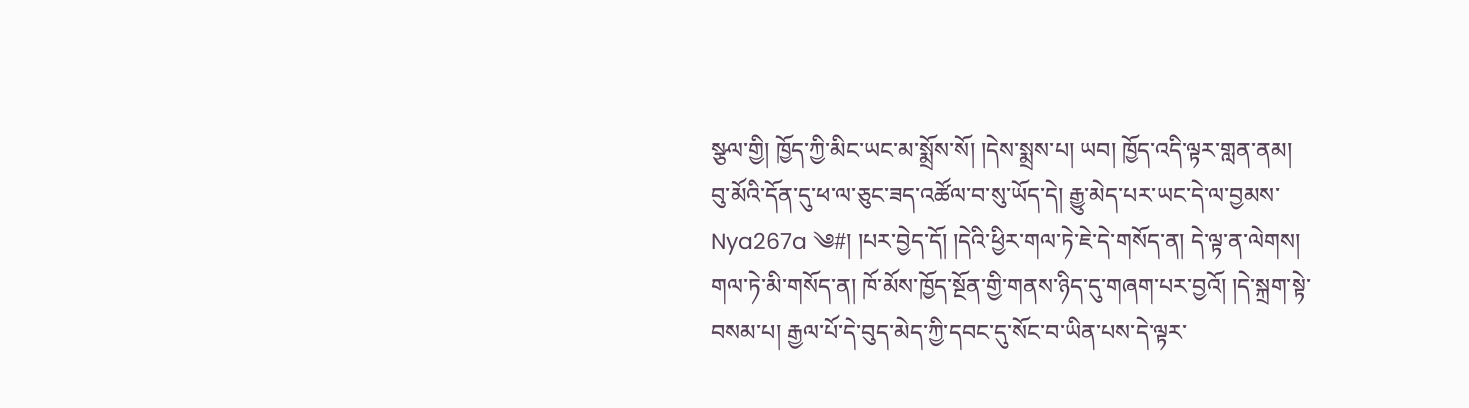སྩལ་གྱི། ཁྱོད་ཀྱི་མིང་ཡང་མ་སྨྲོས་སོ། །དེས་སྨྲས་པ། ཡབ། ཁྱོད་འདི་ལྟར་གླན་ནམ། བུ་མོའི་དོན་དུ་ཕ་ལ་ཅུང་ཟད་འཚོལ་བ་སུ་ཡོད་དེ། རྒྱུ་མེད་པར་ཡང་དེ་ལ་བྱམས་ Nya267a ༄#། །པར་བྱེད་དོ། །དེའི་ཕྱིར་གལ་ཏེ་ཇེ་དེ་གསོད་ན། དེ་ལྟ་ན་ལེགས། གལ་ཏེ་མི་གསོད་ན། ཁོ་མོས་ཁྱོད་སྔོན་གྱི་གནས་ཉིད་དུ་གཞག་པར་བྱའོ། །དེ་སྐྲག་སྟེ་བསམ་པ། རྒྱལ་པོ་དེ་བུད་མེད་ཀྱི་དབང་དུ་སོང་བ་ཡིན་པས་དེ་ལྟར་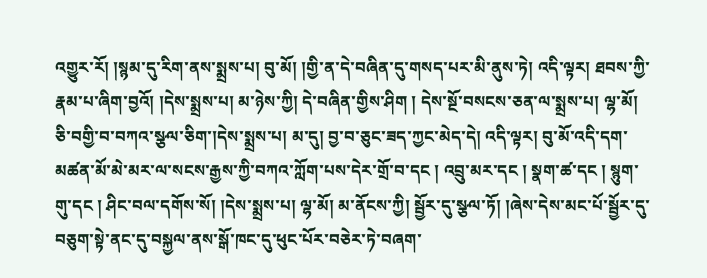འགྱུར་རོ། །སྙམ་དུ་རིག་ནས་སྨྲས་པ། བུ་མོ། །གྱི་ན་དེ་བཞིན་དུ་གསད་པར་མི་ནུས་ཏེ། འདི་ལྟར། ཐབས་ཀྱི་རྣམ་པ་ཞིག་བྱའོ། །དེས་སྨྲས་པ། མ་ཉེས་ཀྱི། དེ་བཞིན་གྱིས་ཤིག ། དེས་སྔོ་བསངས་ཅན་ལ་སྨྲས་པ། ལྷ་མོ། ཅི་བགྱི་བ་བཀའ་སྩལ་ཅིག་།དེས་སྨྲས་པ། མ་དུ། བྱ་བ་ཅུང་ཟད་ཀྱང་མེད་དེ། འདི་ལྟར། བུ་མོ་འདི་དག་མཚན་མོ་མེ་མར་ལ་སངས་རྒྱས་ཀྱི་བཀའ་ཀློག་པས་དེར་གྲོ་བ་དང ། འབྲུ་མར་དང ། སྣག་ཚ་དང ། སྙུག་གུ་དང ། ཤིང་བལ་དགོས་སོ། །དེས་སྨྲས་པ། ལྷ་མོ། མ་ནོངས་ཀྱི། སྦྱོར་དུ་སྩལ་ཏོ། །ཞེས་དེས་མང་པོ་སྦྱོར་དུ་བཅུག་སྟེ་ནང་དུ་བསྐྱལ་ནས་སྒོ་ཁང་དུ་ཕུང་པོར་བཅེར་ཏེ་བཞག་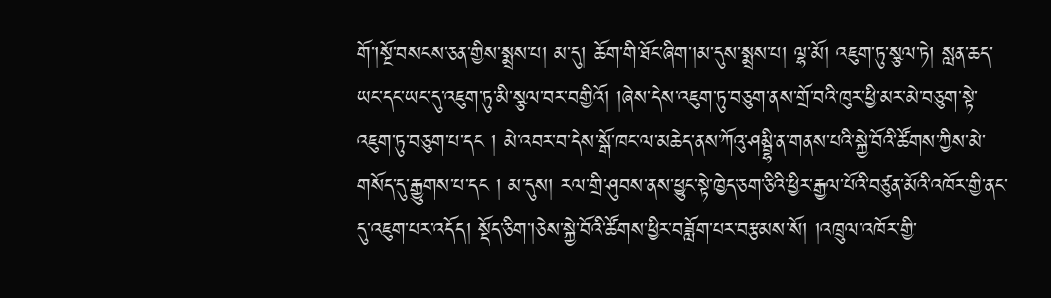གོ་།སྔོ་བསངས་ཅན་གྱིས་སྨྲས་པ། མ་དུ། ཆོག་གི་ཐོང་ཞིག་།མ་དུས་སྨྲས་པ། ལྷ་མོ། འཇུག་ཏུ་སྩལ་ཏེ། སླན་ཆད་ཡང་དང་ཡང་དུ་འཇུག་ཏུ་མི་སྩལ་བར་བགྱིའོ། །ཞེས་དེས་འཇུག་ཏུ་བཅུག་ནས་གྲོ་བའི་ཁུར་ཕྱི་མར་མེ་བཅུག་སྟེ་འཇུག་ཏུ་བཅུག་པ་དང ། མེ་འབར་བ་དེས་སྒོ་ཁང་ལ་མཆེད་ནས་ཀོའུ་ཤམྦྷི་ན་གནས་པའི་སྐྱེ་བོའི་ཚོགས་ཀྱིས་མེ་གསོད་དུ་རྒྱུགས་པ་དང ། མ་དུས། རལ་གྲི་ཤུབས་ནས་ཕྱུང་སྟེ་ཁྱེད་ཅག་ཅིའི་ཕྱིར་རྒྱལ་པོའི་བཙུན་མོའི་འཁོར་གྱི་ནང་དུ་འཇུག་པར་འདོད། སྡོད་ཅིག་།ཅེས་སྐྱེ་བོའི་ཚོགས་ཕྱིར་བཟློག་པར་བརྩམས་སོ། །འཁྲུལ་འཁོར་གྱི་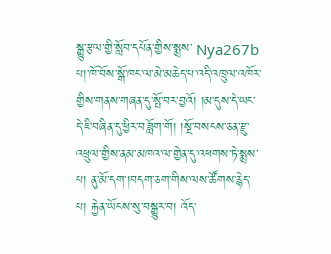སྒྱུ་རྩལ་གྱི་སློབ་དཔོན་གྱིས་སྨྲས་ Nya267b པ།་ཁོ་བོས་སྒོ་ཁང་ལ་མེ་མཆེད་པ་འདི་འཁྲུལ་འཁོར་གྱིས་གནས་གཞན་དུ་སྤོ་བར་བྱའོ། །མ་དུས་དེ་ཡང་དེ་ཇི་བཞིན་དུ་ཕྱིར་བཟློག་གོ། །སྔོ་བསངས་ཅན་རྫུ་འཕྲུལ་གྱིས་ནམ་མཁའ་ལ་གྱེན་དུ་འཕགས་ཏེ་སྨྲས་པ། ནུ་མོ་དག་།བདག་ཅག་གིས་ལས་ཚོགས་རྙེད་པ། རྐྱེན་ཡོངས་སུ་བསྒྱུར་བ། འོད་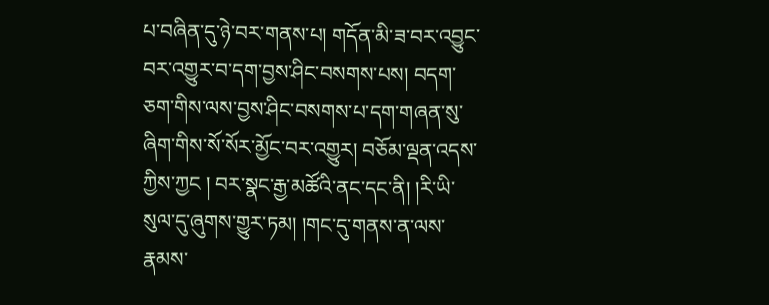པ་བཞིན་དུ་ཉེ་བར་གནས་པ། གདོན་མི་ཟ་བར་འབྱུང་བར་འགྱུར་བ་དག་བྱས་ཤིང་བསགས་པས། བདག་ཅག་གིས་ལས་བྱས་ཤིང་བསགས་པ་དག་གཞན་སུ་ཞིག་གིས་སོ་སོར་མྱོང་བར་འགྱུར། བཅོམ་ལྡན་འདས་ཀྱིས་ཀྱང ། བར་སྣང་རྒྱ་མཚོའི་ནང་དང་ནི། །རི་ཡི་སུལ་དུ་ཞུགས་གྱུར་ཏམ། །གང་དུ་གནས་ན་ལས་རྣམས་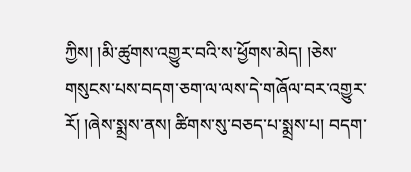ཀྱིས། །མི་ཚུགས་འགྱུར་བའི་ས་ཕྱོགས་མེད། །ཅེས་གསུངས་པས་བདག་ཅག་ལ་ལས་དེ་གཞོལ་བར་འགྱུར་རོ། །ཞེས་སྨྲས་ནས། ཚིགས་སུ་བཅད་པ་སྨྲས་པ། བདག་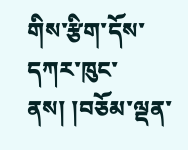གིས་རྩིག་དོས་དཀར་ཁུང་ནས། །བཅོམ་ལྡན་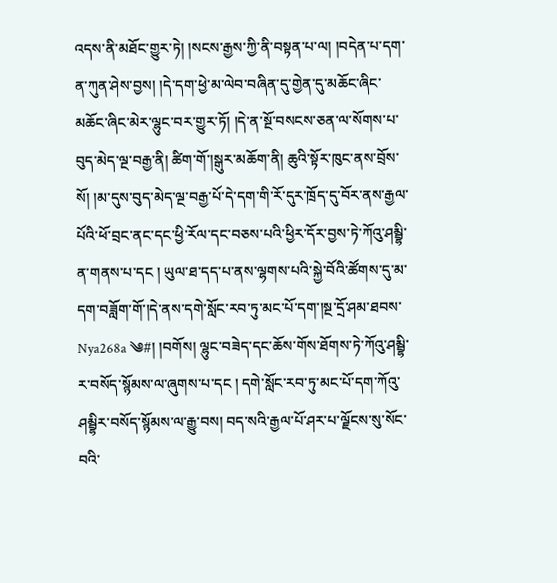འདས་ནི་མཐོང་གྱུར་ཏེ། །སངས་རྒྱས་ཀྱི་ནི་བསྟན་པ་ལ། །བདེན་པ་དག་ན་ཀུན་ཤེས་བྱས། །དེ་དག་ཕྱེ་མ་ལེབ་བཞིན་དུ་གྱེན་དུ་མཆོང་ཞིང་མཆོང་ཞིང་མེར་ལྷུང་བར་གྱུར་ཏོ། །དེ་ན་སྔོ་བསངས་ཅན་ལ་སོགས་པ་བུད་མེད་ལྔ་བརྒྱ་ནི། ཚིག་གོ་།སྒུར་མཆོག་ནི། ཆུའི་སྟོར་ཁུང་ནས་བྲོས་སོ། །མ་དུས་བུད་མེད་ལྔ་བརྒྱ་པོ་དེ་དག་གི་རོ་དུར་ཁྲོད་དུ་བོར་ནས་རྒྱལ་པོའི་ཕོ་བྲང་ནང་དང་ཕྱི་རོལ་དང་བཅས་པའི་ཕྱིར་དོར་བྱས་ཏེ་ཀོའུ་ཤམྦྷི་ན་གནས་པ་དང ། ཡུལ་ཐ་དད་པ་ནས་ལྷགས་པའི་སྐྱེ་བོའི་ཚོགས་དུ་མ་དག་བཟློག་གོ་།དེ་ནས་དགེ་སློང་རབ་ཏུ་མང་པོ་དག་།སྔ་དྲོ་ཤམ་ཐབས་ Nya268a ༄#། །བགོས། ལྷུང་བཟེད་དང་ཆོས་གོས་ཐོགས་ཏེ་ཀོའུ་ཤམྦྷི་ར་བསོད་སྙོམས་ལ་ཞུགས་པ་དང ། དགེ་སློང་རབ་ཏུ་མང་པོ་དག་ཀོའུ་ཤམྦྷིར་བསོད་སྙོམས་ལ་རྒྱུ་བས། བད་སའི་རྒྱལ་པོ་ཤར་པ་ལྗོངས་སུ་སོང་བའི་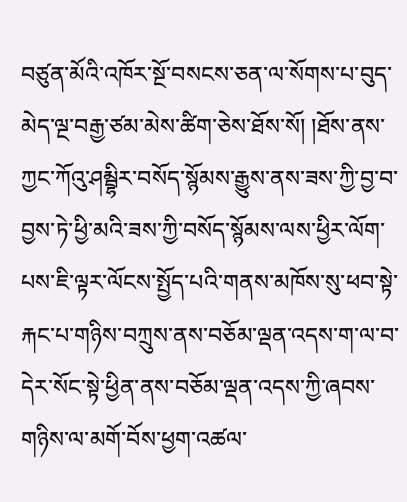བཙུན་མོའི་འཁོར་སྔོ་བསངས་ཅན་ལ་སོགས་པ་བུད་མེད་ལྔ་བརྒྱ་ཙམ་མེས་ཚིག་ཅེས་ཐོས་སོ། །ཐོས་ནས་ཀྱང་ཀོའུ་ཤམྦྷིར་བསོད་སྙོམས་རྒྱུས་ནས་ཟས་ཀྱི་བྱ་བ་བྱས་ཏེ་ཕྱི་མའི་ཟས་ཀྱི་བསོད་སྙོམས་ལས་ཕྱིར་ལོག་པས་ཇི་ལྟར་ལོངས་སྤྱོད་པའི་གནས་མཁོས་སུ་ཕབ་སྟེ་རྐང་པ་གཉིས་བཀྲུས་ནས་བཅོམ་ལྡན་འདས་ག་ལ་བ་དེར་སོང་སྟེ་ཕྱིན་ནས་བཅོམ་ལྡན་འདས་ཀྱི་ཞབས་གཉིས་ལ་མགོ་བོས་ཕྱག་འཚལ་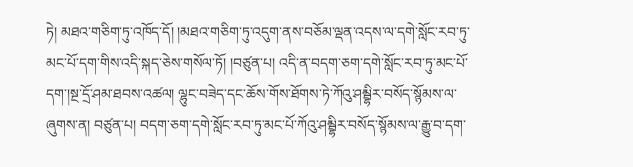ཏེ། མཐའ་གཅིག་ཏུ་འཁོད་དོ། །མཐའ་གཅིག་ཏུ་འདུག་ནས་བཅོམ་ལྡན་འདས་ལ་དགེ་སློང་རབ་ཏུ་མང་པོ་དག་གིས་འདི་སྐད་ཅེས་གསོལ་ཏོ། །བཙུན་པ། འདི་ན་བདག་ཅག་དགེ་སློང་རབ་ཏུ་མང་པོ་དག་།སྔ་དྲོ་ཤམ་ཐབས་འཚལ། ལྷུང་བཟེད་དང་ཆོས་གོས་ཐོགས་ཏེ་ཀོའུ་ཤམྦྷིར་བསོད་སྙོམས་ལ་ཞུགས་ན། བཙུན་པ། བདག་ཅག་དགེ་སློང་རབ་ཏུ་མང་པོ་ཀོའུ་ཤམྦྷིར་བསོད་སྙོམས་ལ་རྒྱུ་བ་དག་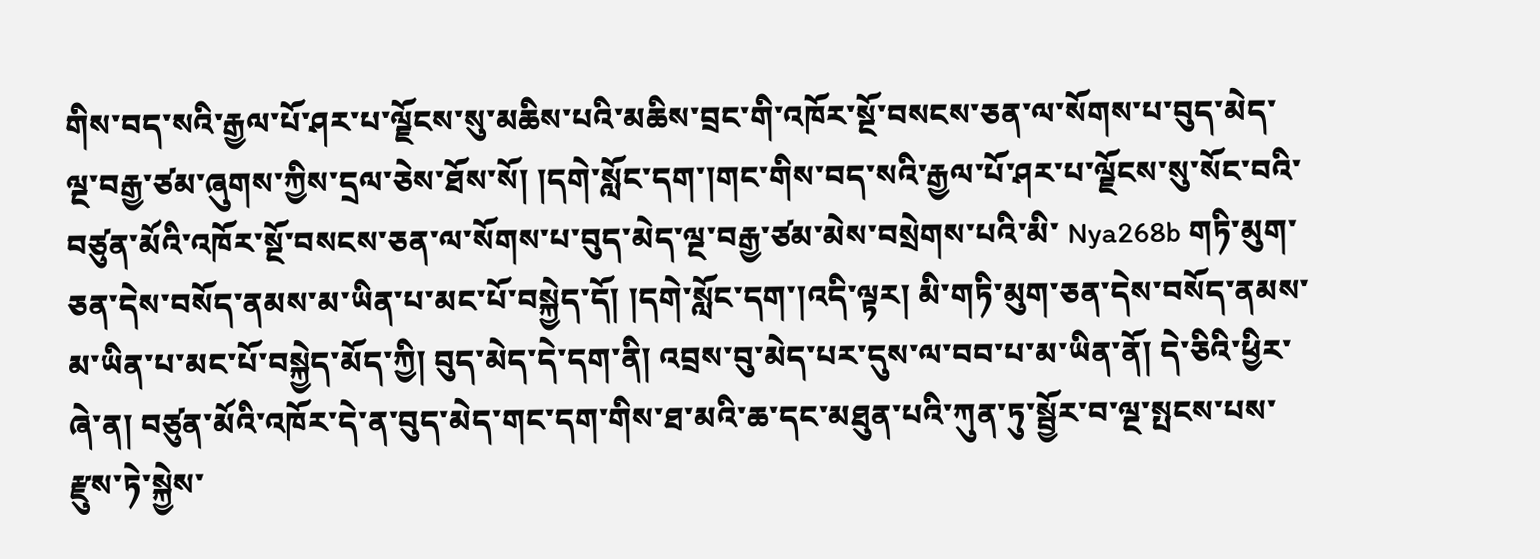གིས་བད་སའི་རྒྱལ་པོ་ཤར་པ་ལྗོངས་སུ་མཆིས་པའི་མཆིས་བྲང་གི་འཁོར་སྔོ་བསངས་ཅན་ལ་སོགས་པ་བུད་མེད་ལྔ་བརྒྱ་ཙམ་ཞུགས་ཀྱིས་དྲལ་ཅེས་ཐོས་སོ། །དགེ་སློང་དག་།གང་གིས་བད་སའི་རྒྱལ་པོ་ཤར་པ་ལྗོངས་སུ་སོང་བའི་བཙུན་མོའི་འཁོར་སྔོ་བསངས་ཅན་ལ་སོགས་པ་བུད་མེད་ལྔ་བརྒྱ་ཙམ་མེས་བསྲེགས་པའི་མི་ Nya268b གཏི་མུག་ཅན་དེས་བསོད་ནམས་མ་ཡིན་པ་མང་པོ་བསྐྱེད་དོ། །དགེ་སློང་དག་།འདི་ལྟར། མི་གཏི་མུག་ཅན་དེས་བསོད་ནམས་མ་ཡིན་པ་མང་པོ་བསྐྱེད་མོད་ཀྱི། བུད་མེད་དེ་དག་ནི། འབྲས་བུ་མེད་པར་དུས་ལ་བབ་པ་མ་ཡིན་ནོ། དེ་ཅིའི་ཕྱིར་ཞེ་ན། བཙུན་མོའི་འཁོར་དེ་ན་བུད་མེད་གང་དག་གིས་ཐ་མའི་ཆ་དང་མཐུན་པའི་ཀུན་ཏུ་སྦྱོར་བ་ལྔ་སྤངས་པས་རྫུས་ཏེ་སྐྱེས་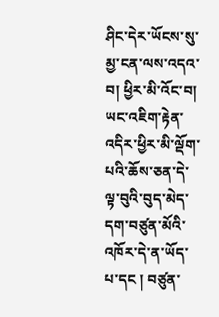ཤིང་དེར་ཡོངས་སུ་མྱ་ངན་ལས་འདའ་བ། ཕྱིར་མི་འོང་བ། ཡང་འཇིག་རྟེན་འདིར་ཕྱིར་མི་ལྡོག་པའི་ཆོས་ཅན་དེ་ལྟ་བུའི་བུད་མེད་དག་བཙུན་མོའི་འཁོར་དེ་ན་ཡོད་པ་དང ། བཙུན་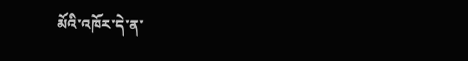མོའི་འཁོར་དེ་ན་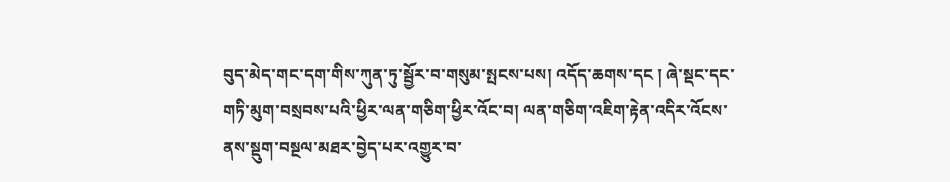བུད་མེད་གང་དག་གིས་ཀུན་ཏུ་སྦྱོར་བ་གསུམ་སྤངས་པས། འདོད་ཆགས་དང ། ཞེ་སྡང་དང་གཏི་མུག་བསྲབས་པའི་ཕྱིར་ལན་གཅིག་ཕྱིར་འོང་བ། ལན་གཅིག་འཇིག་རྟེན་འདིར་འོངས་ནས་སྡུག་བསྔལ་མཐར་བྱེད་པར་འགྱུར་བ་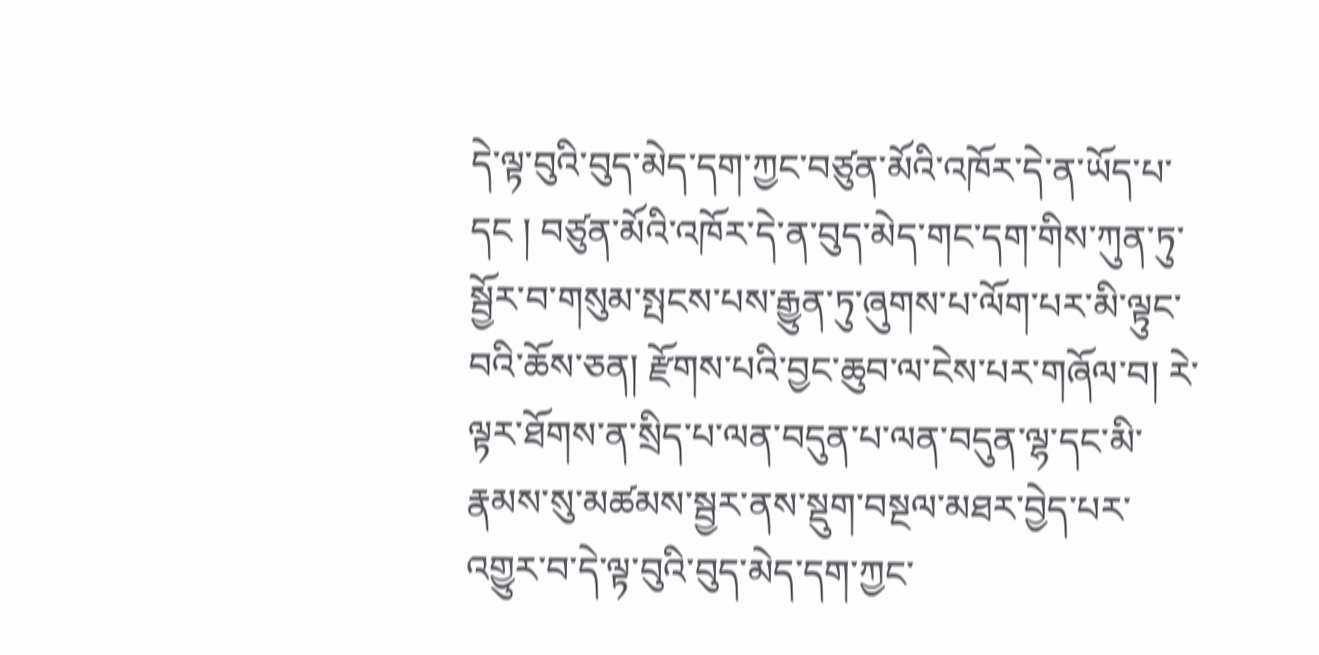དེ་ལྟ་བུའི་བུད་མེད་དག་ཀྱང་བཙུན་མོའི་འཁོར་དེ་ན་ཡོད་པ་དང ། བཙུན་མོའི་འཁོར་དེ་ན་བུད་མེད་གང་དག་གིས་ཀུན་ཏུ་སྦྱོར་བ་གསུམ་སྤངས་པས་རྒྱུན་ཏུ་ཞུགས་པ་ལོག་པར་མི་ལྟུང་བའི་ཆོས་ཅན། རྫོགས་པའི་བྱང་ཆུབ་ལ་ངེས་པར་གཞོལ་བ། རེ་ལྟར་ཐོགས་ན་སྲིད་པ་ལན་བདུན་པ་ལན་བདུན་ལྷ་དང་མི་རྣམས་སུ་མཚམས་སྦྱར་ནས་སྡུག་བསྔལ་མཐར་བྱེད་པར་འགྱུར་བ་དེ་ལྟ་བུའི་བུད་མེད་དག་ཀྱང་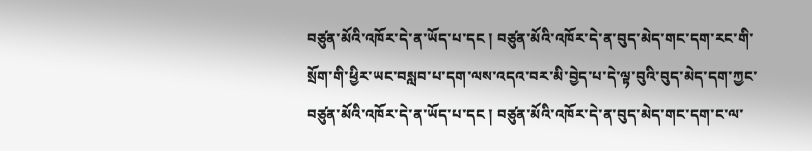བཙུན་མོའི་འཁོར་དེ་ན་ཡོད་པ་དང ། བཙུན་མོའི་འཁོར་དེ་ན་བུད་མེད་གང་དག་རང་གི་སྲོག་གི་ཕྱིར་ཡང་བསླབ་པ་དག་ལས་འདའ་བར་མི་བྱེད་པ་དེ་ལྟ་བུའི་བུད་མེད་དག་ཀྱང་བཙུན་མོའི་འཁོར་དེ་ན་ཡོད་པ་དང ། བཙུན་མོའི་འཁོར་དེ་ན་བུད་མེད་གང་དག་ང་ལ་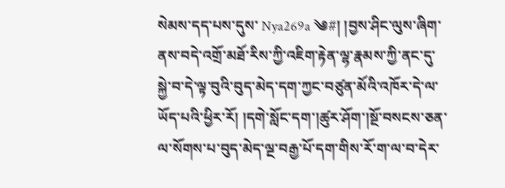སེམས་དད་པས་དུས་ Nya269a ༄#། །བྱས་ཤིང་ལུས་ཞིག་ནས་བདེ་འགྲོ་མཐོ་རིས་ཀྱི་འཇིག་རྟེན་ལྷ་རྣམས་ཀྱི་ནང་དུ་སྐྱེ་བ་དེ་ལྟ་བུའི་བུད་མེད་དག་ཀྱང་བཙུན་མོའི་འཁོར་དེ་ལ་ཡོད་པའི་ཕྱིར་རོ། །དགེ་སློང་དག་།ཚུར་ཤོག་།སྔོ་བསངས་ཅན་ལ་སོགས་པ་བུད་མེད་ལྔ་བརྒྱ་པོ་དག་གིས་རོ་ག་ལ་བ་དེར་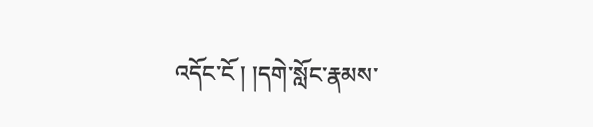འདོང་ངོ ། །དགེ་སློང་རྣམས་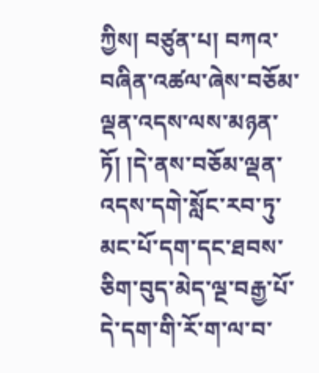ཀྱིས། བཙུན་པ། བཀའ་བཞིན་འཚལ་ཞེས་བཅོམ་ལྡན་འདས་ལས་མཉན་ཏོ། །དེ་ནས་བཅོམ་ལྡན་འདས་དགེ་སློང་རབ་ཏུ་མང་པོ་དག་དང་ཐབས་ཅིག་བུད་མེད་ལྔ་བརྒྱ་པོ་དེ་དག་གི་རོ་ག་ལ་བ་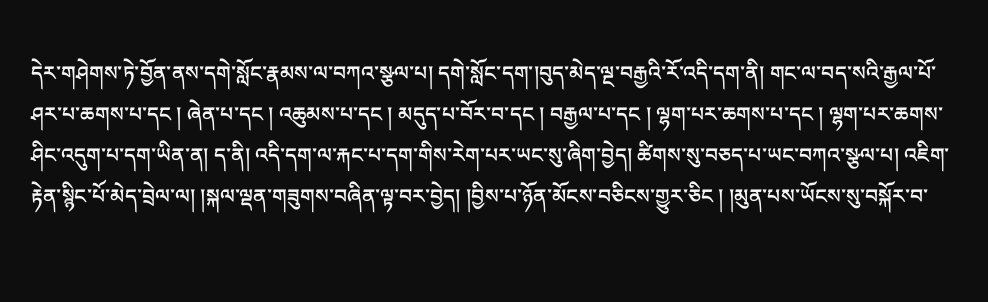དེར་གཤེགས་ཏེ་བྱོན་ནས་དགེ་སློང་རྣམས་ལ་བཀའ་སྩལ་པ། དགེ་སློང་དག་།བུད་མེད་ལྔ་བརྒྱའི་རོ་འདི་དག་ནི། གང་ལ་བད་སའི་རྒྱལ་པོ་ཤར་པ་ཆགས་པ་དང ། ཞེན་པ་དང ། འཆུམས་པ་དང ། མདུད་པ་བོར་བ་དང ། བརྒྱལ་པ་དང ། ལྷག་པར་ཆགས་པ་དང ། ལྷག་པར་ཆགས་ཤིང་འདུག་པ་དག་ཡིན་ན། ད་ནི། འདི་དག་ལ་རྐང་པ་དག་གིས་རེག་པར་ཡང་སུ་ཞིག་བྱེད། ཚིགས་སུ་བཅད་པ་ཡང་བཀའ་སྩལ་པ། འཇིག་རྟེན་སྙིང་པོ་མེད་བྲེལ་ལ། །སྐལ་ལྡན་གཟུགས་བཞིན་ལྟ་བར་བྱེད། །བྱིས་པ་ཉོན་མོངས་བཅིངས་གྱུར་ཅིང ། །མུན་པས་ཡོངས་སུ་བསྐོར་བ་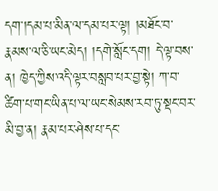དག་།དམ་པ་མིན་ལ་དམ་པར་ལྟ། །མཐོང་བ་རྣམས་ལ་ཅི་ཡང་མེད། །དགེ་སློང་དག། དེ་ལྟ་བས་ན། ཁྱེད་ཀྱིས་འདི་ལྟར་བསླབ་པར་བྱ་སྟེ། ཀ་བ་ཚིག་པ་གང་ཡིན་པ་ལ་ཡང་སེམས་རབ་ཏུ་སྡང་བར་མི་བྱ་ན། རྣམ་པར་ཤེས་པ་དང་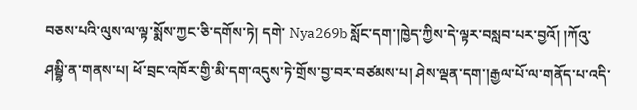བཅས་པའི་ལུས་ལ་ལྟ་སྨོས་ཀྱང་ཅི་དགོས་ཏེ། དགེ་ Nya269b སློང་དག་།ཁྱེད་ཀྱིས་དེ་ལྟར་བསླབ་པར་བྱའོ། །ཀོའུ་ཤམྦྷི་ན་གནས་པ། ཕོ་བྲང་འཁོར་གྱི་མི་དག་འདུས་ཏེ་གྲོས་བྱ་བར་བཙམས་པ། ཤེས་ལྡན་དག་།རྒྱལ་པོ་ལ་གནོད་པ་འདི་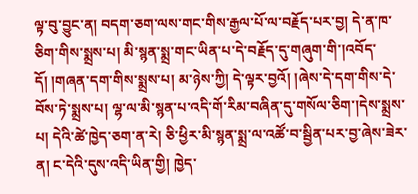ལྟ་བུ་བྱུང་ན། བདག་ཅག་ལས་གང་གིས་རྒྱལ་པོ་ལ་བརྗོད་པར་བྱ། དེ་ན་ཁ་ཅིག་གིས་སྨྲས་པ། མི་སྙན་སྨྲ་གང་ཡིན་པ་དེ་བརྗོད་དུ་གཞུག་གི་།འབོད་དོ། །གཞན་དག་གིས་སྨྲས་པ། མ་ཉེས་ཀྱི། དེ་ལྟར་བྱའོ། །ཞེས་དེ་དག་གིས་དེ་བོས་ཏེ་སྨྲས་པ། ལྷ་ལ་མི་སྙན་པ་འདི་གོ་རིམ་བཞིན་དུ་གསོལ་ཅིག་།དེས་སྨྲས་པ། དེའི་ཚེ་ཁྱེད་ཅག་ན་རེ། ཅི་ཕྱིར་མི་སྙན་སྨྲ་ལ་འཚོ་བ་སྦྱིན་པར་བྱ་ཞེས་ཟེར་ན། ང་དེའི་དུས་འདི་ཡིན་གྱི། ཁྱེད་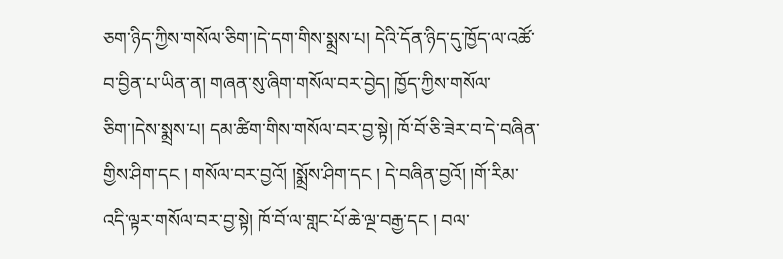ཅག་ཉིད་ཀྱིས་གསོལ་ཅིག་།དེ་དག་གིས་སྨྲས་པ། དེའི་དོན་ཉིད་དུ་ཁྱོད་ལ་འཚོ་བ་བྱིན་པ་ཡིན་ན། གཞན་སུ་ཞིག་གསོལ་བར་བྱེད། ཁྱོད་ཀྱིས་གསོལ་ཅིག་།དེས་སྨྲས་པ། དམ་ཚིག་གིས་གསོལ་བར་བྱ་སྟེ། ཁོ་བོ་ཅི་ཟེར་བ་དེ་བཞིན་གྱིས་ཤིག་དང ། གསོལ་བར་བྱའོ། །སྨྲོས་ཤིག་དང ། དེ་བཞིན་བྱའོ། །གོ་རིམ་འདི་ལྟར་གསོལ་བར་བྱ་སྟེ། ཁོ་བོ་ལ་གླང་པོ་ཆེ་ལྔ་བརྒྱ་དང ། བལ་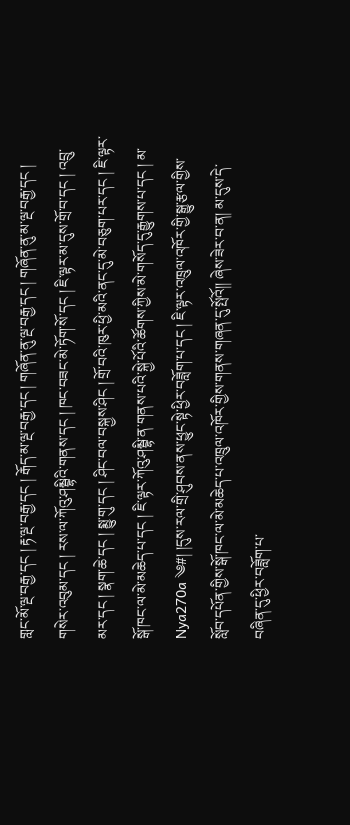གླང་མོ་ལྔ་བརྒྱ་དང ། རྟ་ལྔ་བརྒྱ་དང ། རྒོད་མ་ལྔ་བརྒྱ་དང ། གཞོན་ནུ་ལྔ་བརྒྱ་དང ། གཞོན་ནུ་མ་ལྔ་བརྒྱ་དང ། གསེར་འབུམ་དང ། རས་ལ་ཀོའུ་ཤམྦྷིའི་གནས་དང ། ཁང་བཟང་མེ་ཏོག་སོ་དང ། ཇི་ལྟར་མ་དུས་གྲོ་བ་དང ། འབྲུ་མར་དང ། སྣག་ཆེ་དང ། སྨྱུ་གུ་དང ། ཤིང་བལ་བསྐྱས་ཤིང ། གྲོ་བའི་ཁུར་ཕྱི་མའི་ནང་དུ་མེ་བཅུག་པར་དང ། ཇི་ལྟར་སྒོ་ཁང་ལ་མེ་མཆེད་པ་དང ། ཇི་ལྟར་ཀོའུ་ཤམྦྷི་ན་གནས་པའི་སྐྱེ་པོའི་ཚོགས་ཀྱིས་མེ་གསོད་དུ་རྒྱུགས་པ་དང ། མ་ Nya270a ༄#། །དུས་རལ་གྲི་ཤུབས་ནས་ཕྱུང་སྟེ་ཕྱིར་བཟློག་པ་དང ། ཇི་ལྟར་འཁྲུལ་འཁོར་གྱི་སྒྱུ་རྩལ་གྱིས་སློབ་དཔོན་གྱིས་སྒོ་ཁང་ལ་མེ་མཆེད་པ་འཁྲུལ་འཁོར་གྱིས་གནས་གཞན་དུ་སྤོའོ།། ཞེས་ཟེར་བ་ན། མ་དུས་དེ་བཞིན་དུ་ཕྱིར་བཟློག་པ་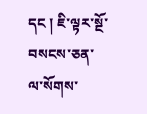དང ། ཇི་ལྟར་སྔོ་བསངས་ཅན་ལ་སོགས་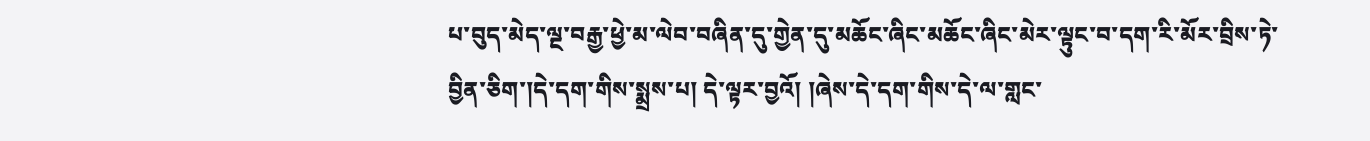པ་བུད་མེད་ལྔ་བརྒྱ་ཕྱེ་མ་ལེབ་བཞིན་དུ་གྱེན་དུ་མཆོང་ཞིང་མཆོང་ཞིང་མེར་ལྟུང་བ་དག་རི་མོར་བྲིས་ཏེ་བྱིན་ཅིག་།དེ་དག་གིས་སྨྲས་པ། དེ་ལྟར་བྱའོ། །ཞེས་དེ་དག་གིས་དེ་ལ་གླང་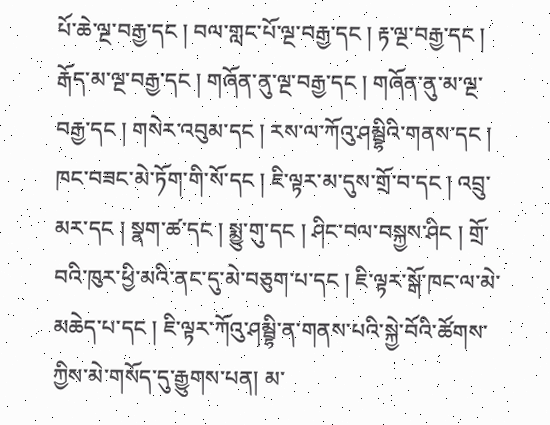པོ་ཆེ་ལྔ་བརྒྱ་དང ། བལ་གླང་པོ་ལྔ་བརྒྱ་དང ། རྟ་ལྔ་བརྒྱ་དང ། རྒོད་མ་ལྔ་བརྒྱ་དང ། གཞོན་ནུ་ལྔ་བརྒྱ་དང ། གཞོན་ནུ་མ་ལྔ་བརྒྱ་དང ། གསེར་འབུམ་དང ། རས་ལ་ཀོའུ་ཤམྦྷིའི་གནས་དང ། ཁང་བཟང་མེ་ཏོག་གི་སོ་དང ། ཇི་ལྟར་མ་དུས་གྲོ་བ་དང ། འབྲུ་མར་དང ། སྣག་ཚ་དང ། སྨྱུ་གུ་དང ། ཤིང་བལ་བསྐྱས་ཤིང ། གྲོ་བའི་ཁུར་ཕྱི་མའི་ནང་དུ་མེ་བཅུག་པ་དང ། ཇི་ལྟར་སྒོ་ཁང་ལ་མེ་མཆེད་པ་དང ། ཇི་ལྟར་ཀོའུ་ཤམྦྷི་ན་གནས་པའི་སྐྱེ་བོའི་ཚོགས་ཀྱིས་མེ་གསོད་དུ་རྒྱུགས་པན། མ་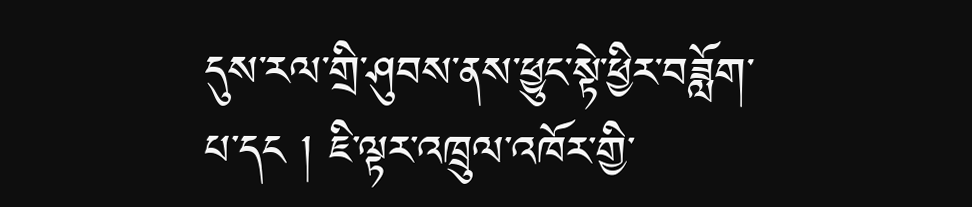དུས་རལ་གྲི་ཤུབས་ནས་ཕྱུང་སྟེ་ཕྱིར་བཟློག་པ་དང ། ཇི་ལྟར་འཁྲུལ་འཁོར་གྱི་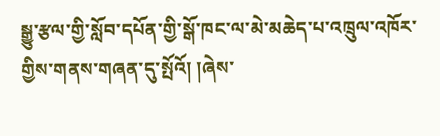སྒྱུ་རྩལ་གྱི་སློབ་དཔོན་གྱི་སྒོ་ཁང་ལ་མེ་མཆེད་པ་འཁྲུལ་འཁོར་གྱིས་གནས་གཞན་དུ་སྤོའོ། །ཞེས་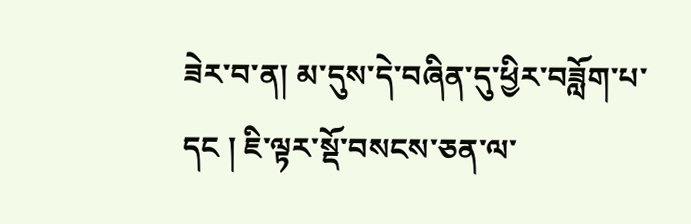ཟེར་བ་ན། མ་དུས་དེ་བཞིན་དུ་ཕྱིར་བཟློག་པ་དང ། ཇི་ལྟར་སྡོ་བསངས་ཅན་ལ་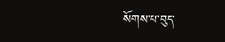སོགས་པ་བུད་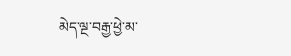མེད་ལྔ་བརྒྱ་ཕྱེ་མ་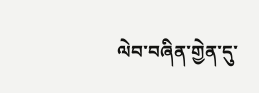ལེབ་བཞིན་གྱེན་དུ་